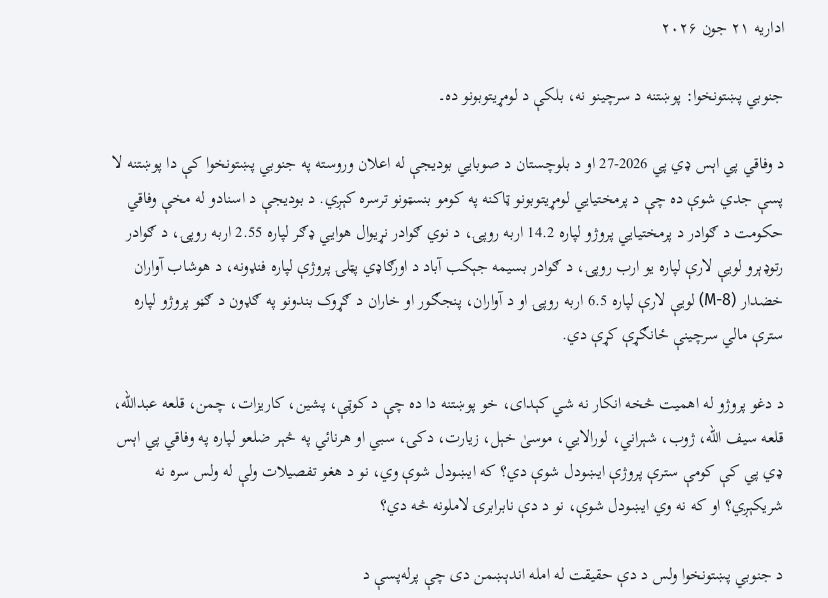اداریه ۲۱ جون ۲۰۲۶

جنوبي پښتونخوا: پوښتنه د سرچینو نه، بلکې د لومړیتوبونو ده۔

د وفاقي پي اېس ډي پي 2026-27 او د بلوچستان د صوبايي بوديجې له اعلان وروسته په جنوبي پښتونخوا کې دا پوښتنه لا پسې جدي شوې ده چې د پرمختيايي لومړيتوبونو ټاکنه په کومو بنسټونو ترسره کېږي. د بوديجې د اسنادو له مخې وفاقي حکومت د ګوادر د پرمختيايي پروژو لپاره 14.2 اربه روپۍ، د نوي ګوادر نړيوال هوايي ډګر لپاره 2.55 اربه روپۍ، د ګوادر رتوډېرو لويې لارې لپاره يو ارب روپۍ، د ګوادر بسيمه جېکب آباد د اورګاډي پټلۍ پروژې لپاره فنډونه، د هوشاب آواران خضدار (M-8) لويې لارې لپاره 6.5 اربه روپۍ او د آواران، پنجګور او خاران د ګړوک بندونو په ګډون د ګڼو پروژو لپاره سترې مالي سرچينې ځانګړې کړې دي.

د دغو پروژو له اهميت څخه انکار نه شي کېدای، خو پوښتنه دا ده چې د کوټې، پشين، کاریزات، چمن، قلعه عبدالله، قلعه سيف الله، ژوب، شېراني، لورالايي، موسیٰ خېل، زيارت، دکۍ، سبي او هرنائي په څېر ضلعو لپاره په وفاقي پي اېس ډي پي کې کومې سترې پروژې ايښودل شوې دي؟ که ايښودل شوې وي، نو د هغو تفصيلات ولې له ولس سره نه شريکېږي؟ او که نه وي ايښودل شوې، نو د دې نابرابرۍ لاملونه څه دي؟

د جنوبي پښتونخوا ولس د دې حقيقت له امله اندېښمن دی چې پرله‌پسې د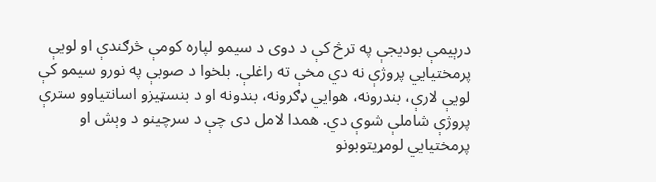درېيمې بوديجې په ترڅ کې د دوی د سيمو لپاره کومې څرګندې او لويې پرمختيايي پروژې نه دي مخې ته راغلې. بلخوا د صوبې په نورو سيمو کې لويې لارې، بندرونه، هوايي ډګرونه، بندونه او د بنسټيزو اسانتياوو سترې پروژې شاملې شوې دي. همدا لامل دی چې د سرچينو د وېش او پرمختيايي لومړيتوبونو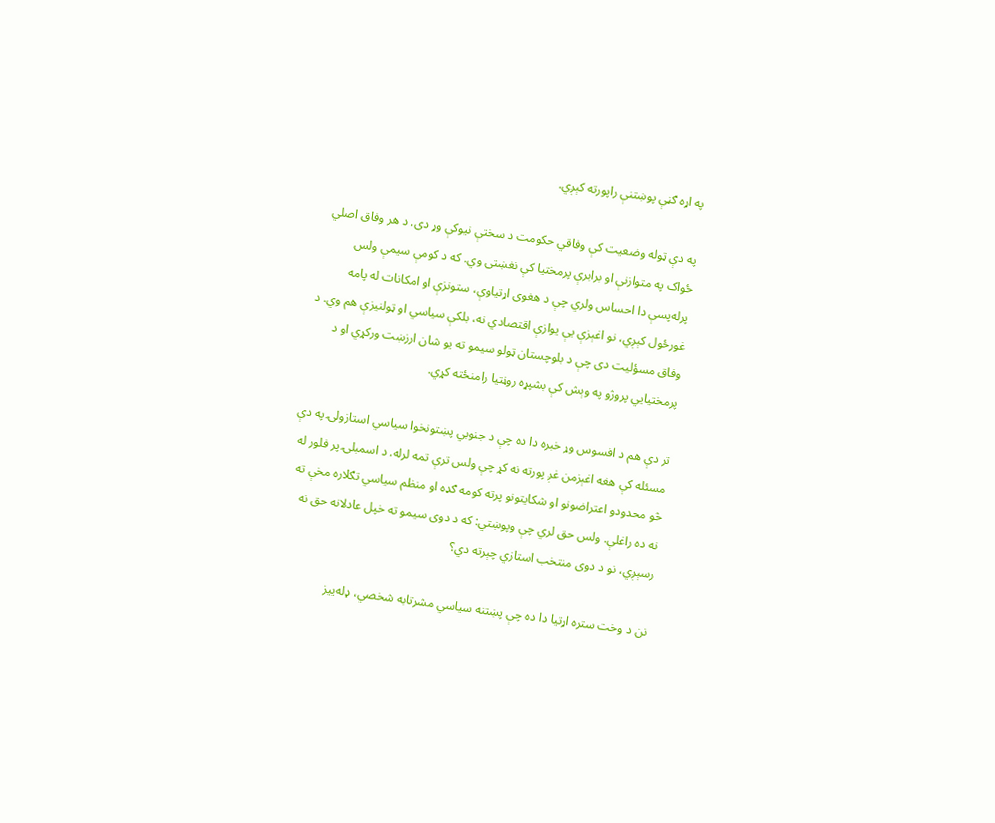په اړه ګڼې پوښتنې راپورته کېږي.

په دې ټوله وضعيت کې وفاقي حکومت د سختې نيوکې وړ دی. د هر وفاق اصلي ځواک په متوازنې او برابرې پرمختيا کې نغښتی وي. که د کومې سيمې ولس پرله‌پسې دا احساس ولري چې د هغوی اړتياوې، ستونزې او امکانات له پامه غورځول کېږي، نو اغېزې يې يوازې اقتصادي نه، بلکې سياسي او ټولنيزې هم وي. د وفاق مسؤليت دی چې د بلوچستان ټولو سيمو ته يو شان ارزښت ورکړي او د پرمختيايي پروژو په وېش کې بشپړه روڼتيا رامنځته کړي.

تر دې هم د افسوس وړ خبره دا ده چې د جنوبي پښتونخوا سياسي استازولۍ په دې مسئله کې هغه اغېزمن غږ پورته نه کړ چې ولس ترې تمه لرله. د اسمبلۍ پر فلور له څو محدودو اعتراضونو او شکايتونو پرته کومه ګډه او منظم سياسي تګلاره مخې ته نه ده راغلې. ولس حق لري چې وپوښتي: که د دوی سيمو ته خپل عادلانه حق نه رسېږي، نو د دوی منتخب استازي چېرته دي؟

نن د وخت ستره اړتيا دا ده چې پښتنه سياسي مشرتابه شخصي، ډله‌ييز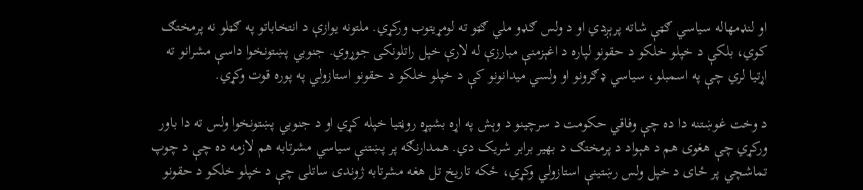او لنډمهاله سياسي ګټې شاته پرېږدي او د ولس ګډو ملي ګټو ته لومړيتوب ورکړي. ملتونه يوازې د انتخاباتو په ګټلو نه پرمختګ کوي، بلکې د خپلو خلکو د حقونو لپاره د اغېزمنې مبارزې له لارې خپل راتلونکی جوړوي. جنوبي پښتونخوا داسې مشرانو ته اړتيا لري چې په اسمبلو، سياسي ډګرونو او ولسي ميدانونو کې د خپلو خلکو د حقونو استازولي په پوره قوت وکړي.

د وخت غوښتنه دا ده چې وفاقي حکومت د سرچينو د وېش په اړه بشپړه روڼتيا خپله کړي او د جنوبي پښتونخوا ولس ته دا باور ورکړي چې هغوی هم د هېواد د پرمختګ د بهير برابر شريک دي. همدارنګه پر پښتنې سياسي مشرتابه هم لازمه ده چې د چوپ تماشچي پر ځای د خپل ولس رښتينې استازولي وکړي، ځکه تاريخ تل هغه مشرتابه ژوندی ساتلی چې د خپلو خلکو د حقونو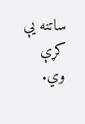ساتنه يې کړې وي.